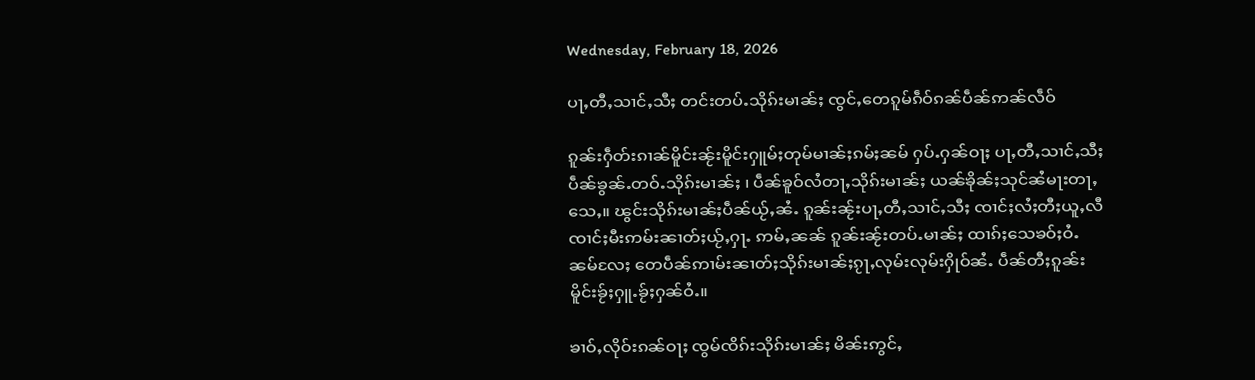Wednesday, February 18, 2026

ပႃႇတီႇသၢင်ႇသီႈ တင်းတပ်ႉသိုၵ်းမၢၼ်ႈ ၸွင်ႇတေၵူမ်ၵဵဝ်ၵၼ်ပဵၼ်ဢၼ်လဵဝ်

ၵူၼ်းႁဵတ်းၵၢၼ်မိူင်းၼႂ်းမိူင်းႁူမ်ႈတုမ်မၢၼ်ႈၵမ်ႈၼမ် ႁပ်ႉႁၼ်ဝႃႈ ပႃႇတီႇသၢင်ႇသီႈ ပဵၼ်ၶွၼ်ႉတဝ်ႉသိုၵ်းမၢၼ်ႈ ၊ ပဵၼ်ၶူဝ်လႆတႃႇသိုၵ်းမၢၼ်ႈ ယၼ်ၶိုၼ်ႈသုင်ၼႆမႃးတႃႇသေႇ။ ၽွင်းသိုၵ်းမၢၼ်ႈပဵၼ်ယႂ်ႇၼႆႉ ၵူၼ်းၼႂ်းပႃႇတီႇသၢင်ႇသီႈ ၸၢင်ႈလႆႈတီႈယူႇလီ ၸၢင်ႈမီးဢမ်းၼၢတ်ႈယႂ်ႇႁႃႉ ဢမ်ႇၼၼ် ၵူၼ်းၼႂ်းတပ်ႉမၢၼ်ႈ ထၢၵ်ႈသေၶဝ်ႈဝႆႉၼမ်လႄႈ တေပဵၼ်ဢၢမ်းၼၢတ်ႈသိုၵ်းမၢၼ်ႈၵႂႃႇလုမ်းလုမ်းႁိုဝ်ၼႆႉ ပဵၼ်တီႈၵူၼ်းမိူင်းၶႂ်ႈႁူႉၶႂ်ႈႁၼ်ဝႆႉ။

ၶၢဝ်ႇလိုဝ်းၵၼ်ဝႃႈ ၸွမ်ၸိၵ်းသိုၵ်းမၢၼ်ႈ မိၼ်းဢွင်ႇ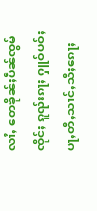လၢႆႇ တေၶိုၼ်ႈပဵၼ်ၸွမ်ၸိုင်ႈ ၵူၺ်းၵႃႈ ႁူဝ်ပဝ်ႈပႃႇတီႇသၢင်ႇသီႈၵေႃႈ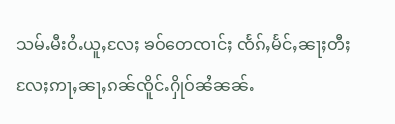သမ်ႉမီးဝႆႉယူႇလႄႈ ၶဝ်တေၸၢင်ႈ ၸႅၵ်ႇမႅင်ႇၼႃႈတီႈလႄႈဢႃႇၼႃႇၵၼ်ၸိူင်ႉႁိုဝ်ၼႆၼၼ်ႉ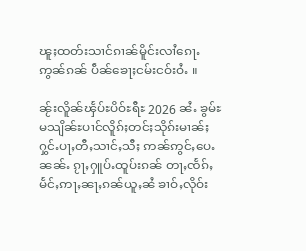ၽူႈထတ်းသၢင်ၵၢၼ်မိူင်းလၢႆၵေႃႉ ဢွၼ်ၵၼ် ပဵၼ်ၶေႃႈငမ်းငဝ်းဝႆႉ ။

ၼႂ်းလိူၼ်ၾႅပ်ႊပိဝ်ႊရီႊ 2026 ၼႆႉ ၶွမ်ႊမသျိၼ်ႊပၢင်လိူၵ်ႈတင်ႈသိုၵ်းမၢၼ်ႈ ႁွင်ႉပႃႇတီႇသၢင်ႇသီႈ ဢၼ်ဢွင်ႇပေႉၼၼ်ႉ ၵႂႃႇႁူပ်ႉထူပ်းၵၼ် တႃႇၸႅၵ်ႇမႅင်ႇဢႃႇၼႃႇၵၼ်ယူႇၼႆ ၶၢဝ်ႇလိုဝ်း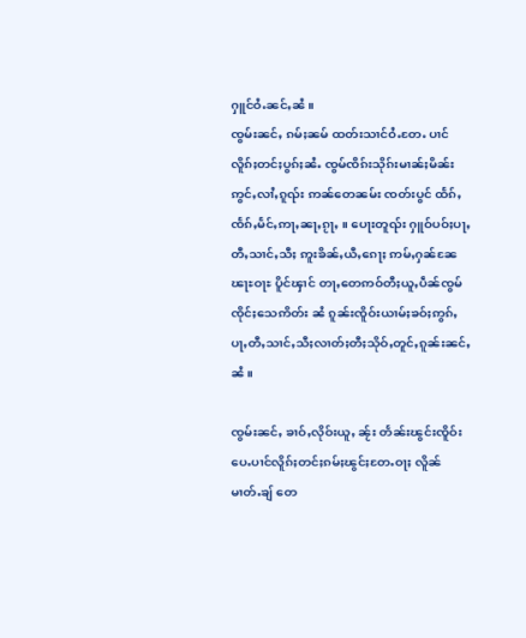ႁူင်ဝႆႉၼင်ႇၼႆ ။
ၸွမ်းၼင်ႇ ၵမ်ႈၼမ် ထတ်းသၢင်ဝႆႉတႄႉ ပၢင်လိူၵ်ႈတင်ႈပွၵ်ႈၼႆႉ ၸွမ်ၸိၵ်းသိုၵ်းမၢၼ်ႈမိၼ်းဢွင်ႇလၢႆႇၵူၺ်း ဢၼ်တေၼမ်း ၸတ်းပွင် ထႅၵ်ႇ ၸႅၵ်ႇမႅင်ႇဢႃႇၼႃႇၵႂႃႇ ။ ပေႃးတူၺ်း ႁူဝ်ပဝ်ႈပႃႇတီႇသၢင်ႇသီႈ ဢူးၶိၼ်ႇယီႇၵေႃႈ ဢမ်ႇႁၼ်ၼႄ ၽႃႊဝႃႊ ပိူင်ၾၢင် တႃႇတေဢဝ်တီႈယူႇပဵၼ်ၸွမ်ၸိုင်ႈသေဢိတ်း ၼႆ ၵူၼ်းၸိူဝ်းယၢမ်ႈၶဝ်ႈဢွၵ်ႇပႃႇတီႇသၢင်ႇသီႈလၢတ်ႈတီႈသိုဝ်ႇတူင်ႇၵူၼ်းၼင်ႇၼႆ ။

ၸွမ်းၼင်ႇ ၶၢဝ်ႇလိုဝ်းယူႇ ၼႂ်း တႅၼ်းၽွင်းၸိူဝ်းပေႉပၢင်လိူၵ်ႈတင်ႈၵမ်ႈၽွင်ႈတႄႉဝႃႈ လိူၼ်မၢတ်ႉၶျ် တေ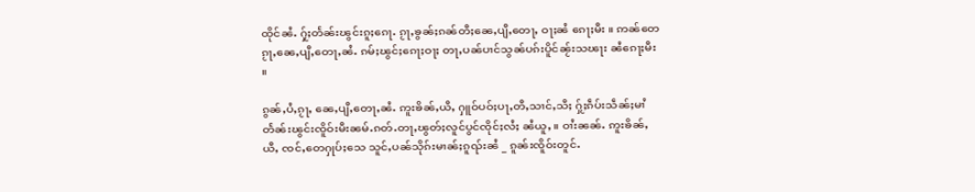ထိုင်ၼႆႉ ႁႂ်ႈတႅၼ်းၽွင်းၵူႈၵေႃႉ ၵႂႃႇၶွၼ်ႈၵၼ်တီႈၼေႇပျီႇတေႃႇ ဝႃႈၼႆ ၵေႃႈမီး ။ ဢၼ်တေၵႂႃႇၼေႇပျီႇတေႃႇၼႆႉ ၵမ်ႈၽွင်ႈၵေႃႈဝႃႈ တႃႇပၼ်ပၢင်သွၼ်ပၵ်းပိူင်ၼႂ်းသၽႃး ၼႆၵေႃႈမီး ။

ၵွၼ်ႇပႆႇၵႂႃႇ ၼေႇပျီႇတေႃႇၼႆႉ ဢူးၶိၼ်ႇယီႇ ႁူဝ်ပဝ်ႈပႃႇတီႇသၢင်ႇသီႈ ႁႂ်ႈၵဵပ်းသဵၼ်ႈမၢႆ တႅၼ်းၽွင်းၸိူဝ်းမီးၼမ်ႉၵတ်ႉတႃႇၽွတ်ႈလူင်ပွင်ၸိုင်ႈလႆႈ ၼႆယူႇ ။ ဝၢႆးၼၼ်ႉ ဢူးၶိၼ်ႇယီႇ ၸင်ႇတေႁုပ်ႈသေ သူင်ႇပၼ်သိုၵ်းမၢၼ်ႈၵူၺ်းၼႆ _ ၵူၼ်းၸိူဝ်းတူင်ႉ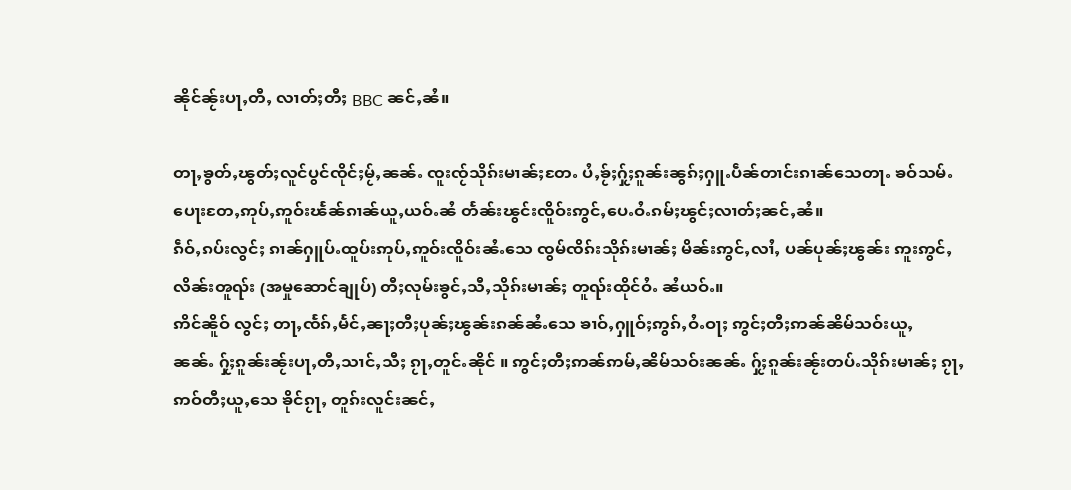ၼိုင်ၼႂ်းပႃႇတီႇ လၢတ်ႈတီႈ BBC ၼင်ႇၼႆ။

တႃႇၶွတ်ႇၽွတ်ႈလူင်ပွင်ၸိုင်ႈမႂ်ႇၼၼ်ႉ ၸူးၸႂ်သိုၵ်းမၢၼ်ႈတႄႉ ပႆႇၶႂ်ႈႁႂ်ႈၵူၼ်းၼွၵ်ႈႁူႉပဵၼ်တၢင်းၵၢၼ်သေတႃႉ ၶဝ်သမ်ႉပေႃးတႄႇဢုပ်ႇဢူဝ်းၽႅၼ်ၵၢၼ်ယူႇယဝ်ႉၼႆ တႅၼ်းၽွင်းၸိူဝ်းဢွင်ႇပေႉဝႆႉၵမ်ႈၽွင်ႈလၢတ်ႈၼင်ႇၼႆ။
ၵဵဝ်ႇၵပ်းလွင်ႈ ၵၢၼ်ႁူပ်ႉထူပ်းဢုပ်ႇဢူဝ်းၸိူဝ်းၼႆႉသေ ၸွမ်ၸိၵ်းသိုၵ်းမၢၼ်ႈ မိၼ်းဢွင်ႇလၢႆႇ ပၼ်ပုၼ်ႈၽွၼ်း ဢူးဢွင်ႇလိၼ်းၻူၺ်း (အမှုဆောင်ချုပ်) တီႈလုမ်းၶွင်ႇသီႇသိုၵ်းမၢၼ်ႈ တူၺ်းထိုင်ဝႆႉ ၼႆယဝ်ႉ။
ဢိင်ၼိူဝ် လွင်ႈ တႃႇၸႅၵ်ႇမႅင်ႇၼႃႈတီႈပုၼ်ႈၽွၼ်းၵၼ်ၼႆႉသေ ၶၢဝ်ႇႁူဝ်ႈဢွၵ်ႇဝႆႉဝႃႈ ဢွင်ႈတီႈဢၼ်ၼိမ်သဝ်းယူႇၼၼ်ႉ ႁႂ်ႈၵူၼ်းၼႂ်းပႃႇတီႇသၢင်ႇသီႈ ၵႂႃႇတူင်ႉၼိုင် ။ ဢွင်ႈတီႈဢၼ်ဢမ်ႇၼိမ်သဝ်းၼၼ်ႉ ႁႂ်ႈၵူၼ်းၼႂ်းတပ်ႉသိုၵ်းမၢၼ်ႈ ၵႂႃႇဢဝ်တီႈယူႇသေ ၶိုင်ၵႂႃႇ တူၵ်းလူင်းၼင်ႇ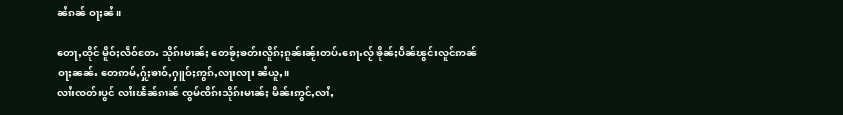ၼႆၵၼ် ဝႃႈၼႆ။

တေႃႇထိုင် မိူဝ်ႈလဵဝ်တႄႉ သိုၵ်းမၢၼ်ႈ တေၶႂ်ႈၶတ်းလိူၵ်ႈၵူၼ်းၼႂ်းတပ်ႉၵေႃႉလႂ် ၶိုၼ်ႈပဵၼ်ၽွင်းလူင်ဢၼ်ဝႃႈၼၼ်ႉ တေဢမ်ႇႁႂ်ႈၶၢဝ်ႇႁူဝ်ႈဢွၵ်ႇလႃးလႃး ၼႆယူႇ။
လၢႆးၸတ်းပွင် လၢႆးၽႅၼ်ၵၢၼ် ၸွမ်ၸိၵ်းသိုၵ်းမၢၼ်ႈ မိၼ်းဢွင်ႇလၢႆႇ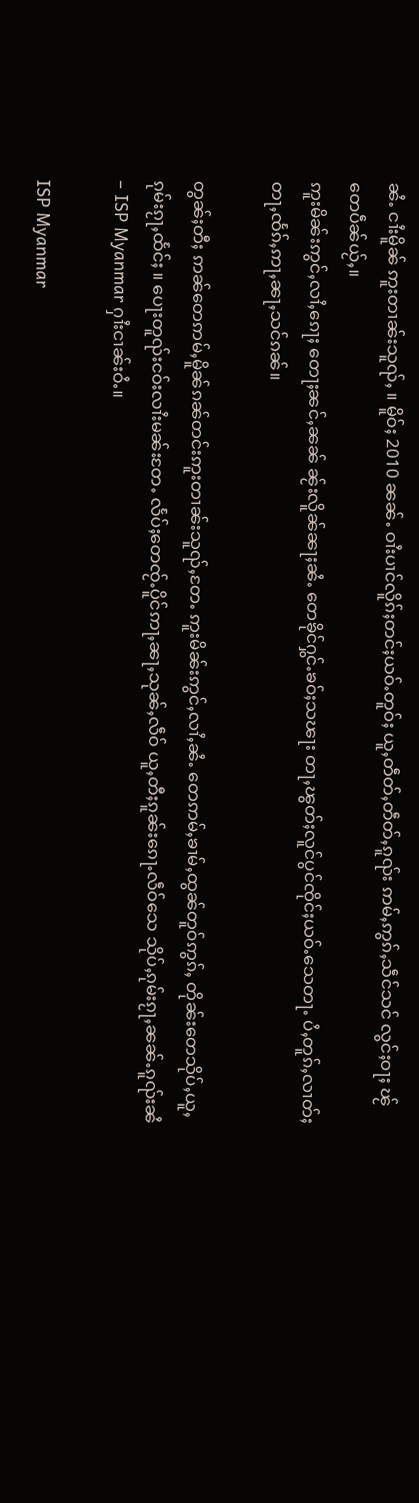ၼႆႉ ငၢႆးမိူၼ် ဢူးတၢၼ်းသူၺ်ႇ ။ မိူဝ်ႈ 2010 ၼၼ်ႉ ဝၢႆးပၢင်လိူၵ်ႈတင်ႈယဝ်ႉတူဝ်ႈ ယူႇတဵတ်ႇတဵတ်ႇၵူၺ်း ဢမ်ႇဢွၵ်ႇသဵင်သင် လွင်ႈဝႃႈ ၽႂ်တေပဵၼ်ယႂ်ႇ။
ဢူးမိၼ်းဢွင်ႇလၢႆႇၵေႃႈ တေႃႈၼင်ႇၼၼ် ၼႂ်းလိူၼ်ၼႃႈၼႆႉ တေၶိုင်ႁွင်ႉၶဝ်ႈသၽႃး တႃႇၽွတ်ႈလူင်ပွင်ၸိုင်ႈယဝ်ႉသေတႃႉ ပႆႇတူၵ်ႇလၢတ်ႈ တႃႇၸႅၵ်ႇဢႃႇၼႃႇသင်ၵၼ်။

တွၼ်ႈတီႈ ဢၼ်တေဢမ်ႇမိူၼ်ၵၼ်တင်းဢူးတၢၼ်းသူၺ်ႇတႄႉ ဢူးမိၼ်းဢွင်ႇလၢႆႇၼႆႉ တေဢမ်ႇၶၢမ်ႇထွၼ်တူဝ်ဢွၵ်ႇ တိုၼ်းတေသိုပ်ႇယူႇၵုမ်းၵႂႃႇထႅင်ႈ ။ ပေႃးတူၺ်းငဝ်းလၢႆးမၼ်းတႄႉ လႅပ်ႈတေၸႂ်ႉပိူင်ဢႃႇၼႃႇသုၼ်ႇလဵဝ် ယူႇတီႈၵူၼ်းၵေႃႉလဵဝ်သေ သိုပ်ႇၵုမ်းၵႂႃႇၼၼ်ႉၵူၺ်းၼႆ – ISP Myanmar ႁၢႆးငၢၼ်းဝႆႉ။

ISP Myanmar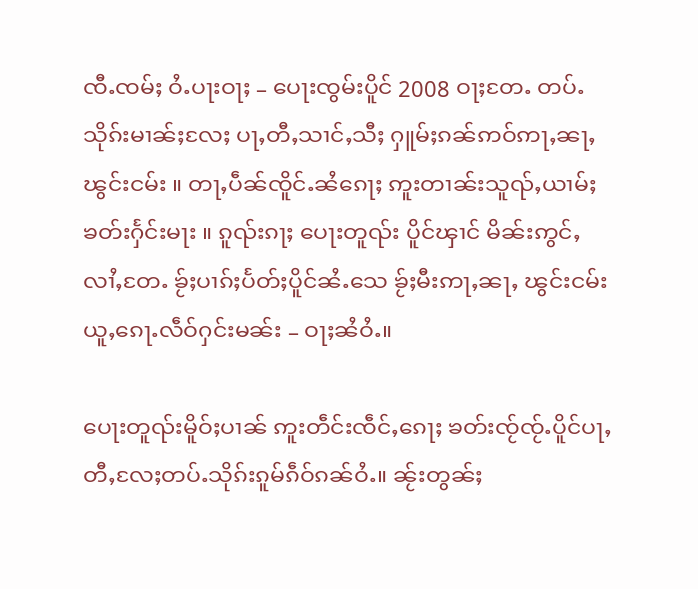ၸီႉၸမ်ႈ ဝႆႉပႃးဝႃႈ – ပေႃးၸွမ်းပိူင် 2008 ဝႃႈတႄႉ တပ်ႉသိုၵ်းမၢၼ်ႈလႄႈ ပႃႇတီႇသၢင်ႇသီႈ ႁူမ်ႈၵၼ်ဢဝ်ဢႃႇၼႃႇ ၽွင်းငမ်း ။ တႃႇပဵၼ်ၸိူင်ႉၼႆၵေႃႈ ဢူးတၢၼ်းသူၺ်ႇယၢမ်ႈၶတ်းႁႅင်းမႃး ။ ၵူၺ်းၵႃႈ ပေႃးတူၺ်း ပိူင်ၾၢင် မိၼ်းဢွင်ႇလၢႆႇတႄႉ ၶႂ်ႈပၢၵ်ႈပႅတ်ႈပိူင်ၼႆႉသေ ၶႂ်ႈမီးဢႃႇၼႃႇ ၽွင်းငမ်းယူႇၵေႃႉလဵဝ်ႁင်းမၼ်း – ဝႃႈၼႆဝႆႉ။

ပေႃးတူၺ်းမိူဝ်ႈပၢၼ် ဢူးတဵင်းၸဵင်ႇၵေႃႈ ၶတ်းၸႂ်ၸႂ်ႉပိူင်ပႃႇတီႇလႄႈတပ်ႉသိုၵ်းၵူမ်ၵဵဝ်ၵၼ်ဝႆႉ။ ၼႂ်းတွၼ်ႈ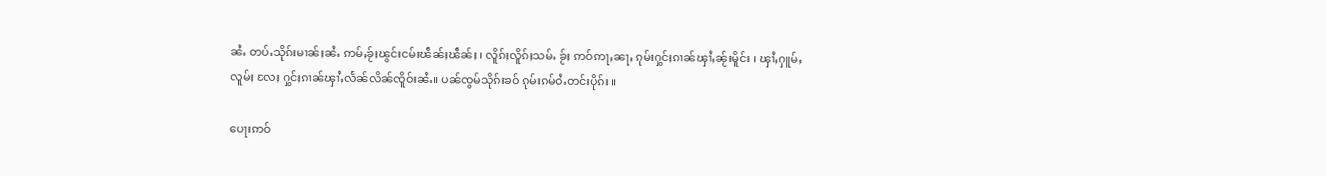ၼႆႉ တပ်ႉသိုၵ်းမၢၼ်ႈၼႆႉ ဢမ်ႇၶႂ်ႈၽွင်းငမ်းၽဵၼ်ႈၽဵၼ်ႈ ၊ လိူၵ်ႈလိူၵ်ႈသမ်ႉ ၶႂ်ႈ ဢဝ်ဢႃႇၼႃႇ ၵုမ်းႁွင်ႈၵၢၼ်ၾၢႆႇၼႂ်းမိူင်း ၊ ၾၢႆႇႁူမ်ႇလူမ်ႈ လႄႈ ႁွင်ႈၵၢၼ်ၾၢႆႇလႅၼ်လိၼ်ၸိူဝ်းၼႆႉ။ ပၼ်ၸွမ်သိုၵ်းၶဝ် ၵုမ်းၵမ်ဝႆႉတင်းပိုၵ်း ။

ပေႃးဢဝ်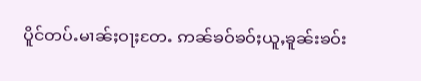ပိူင်တပ်ႉမၢၼ်ႈဝႃႈတႄႉ ဢၼ်ၶဝ်ၶဝ်ႈယူႇၶူၼ်းၶဝ်း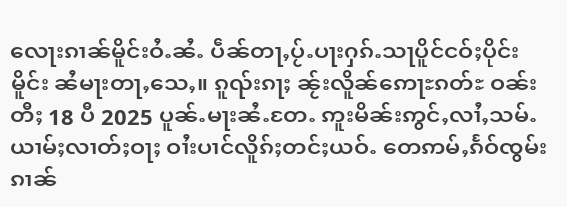လေႃးၵၢၼ်မိူင်းဝႆႉၼႆႉ ပဵၼ်တႃႇပႂ်ႉပႃးႁၵ်ႉသႃပိူင်ငဝ်ႈပိုင်းမိူင်း ၼႆမႃးတႃႇသေႇ။ ၵူၺ်းၵႃႈ ၼႂ်းလိူၼ်ဢေႃႊၵတ်ႊ ဝၼ်းတီႈ 18 ပီ 2025 ပူၼ်ႉမႃးၼႆႉတႄႉ ဢူးမိၼ်းဢွင်ႇလၢႆႇသမ်ႉ ယၢမ်ႈလၢတ်ႈဝႃႈ ဝၢႆးပၢင်လိူၵ်ႈတင်ႈယဝ်ႉ တေဢမ်ႇၵႅဝ်ၸွမ်းၵၢၼ်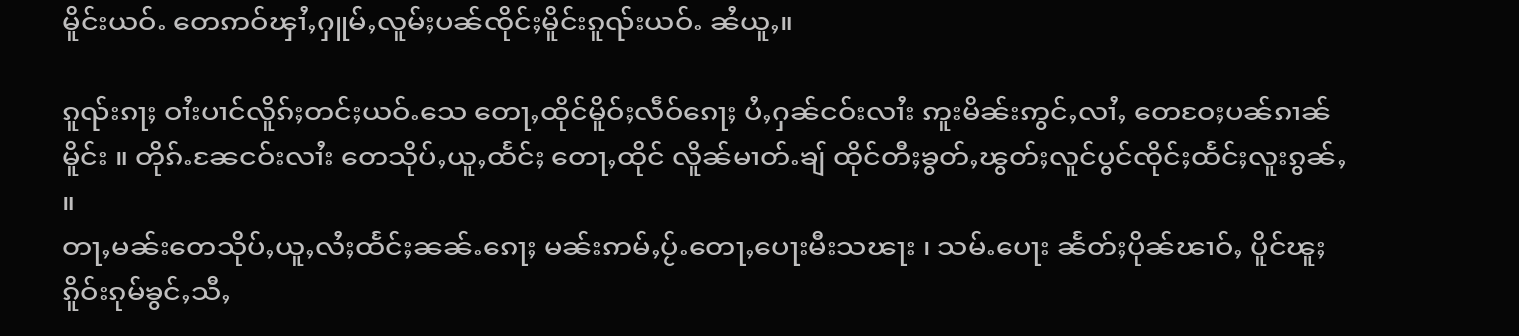မိူင်းယဝ်ႉ တေဢဝ်ၾၢႆႇႁူမ်ႇလူမ်ႈပၼ်ၸိုင်ႈမိူင်းၵူၺ်းယဝ်ႉ ၼႆယူႇ။

ၵူၺ်းၵႃႈ ဝၢႆးပၢင်လိူၵ်ႈတင်ႈယဝ်ႉသေ တေႃႇထိုင်မိူဝ်ႈလဵဝ်ၵေႃႈ ပႆႇႁၼ်ငဝ်းလၢႆး ဢူးမိၼ်းဢွင်ႇလၢႆႇ တေဝႄႈပၼ်ၵၢၼ်မိူင်း ။ တိုၵ်ႉၼႄငဝ်းလၢႆး တေသိုပ်ႇယူႇထႅင်ႈ တေႃႇထိုင် လိူၼ်မၢတ်ႉၶျ် ထိုင်တီႈၶွတ်ႇၽွတ်ႈလူင်ပွင်ၸိုင်ႈထႅင်ႈလူးၵွၼ်ႇ ။
တႃႇမၼ်းတေသိုပ်ႇယူႇလႆႈထႅင်ႈၼၼ်ႉၵေႃႈ မၼ်းဢမ်ႇပႂ်ႉတေႃႇပေႃးမီးသၽႃး ၊ သမ်ႉပေႃး ၼႅတ်ႈပိုၼ်ၽၢဝ်ႇ ပိူင်ၽူႈၵိူဝ်းၵုမ်ၶွင်ႇသီႇ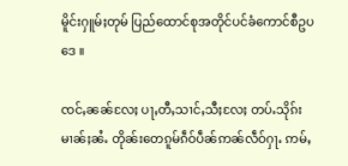မိူင်းႁူမ်ႈတုမ် ပြည်ထောင်စုအတိုင်ပင်ခံကောင်စီဥပဒေ ။

ၸင်ႇၼၼ်လႄႈ ပႃႇတီႇသၢင်ႇသီႈလႄႈ တပ်ႉသိုၵ်းမၢၼ်ႈၼႆႉ တိုၼ်းတေၵူမ်ၵဵဝ်ပဵၼ်ဢၼ်လဵဝ်ႁႃႉ ဢမ်ႇ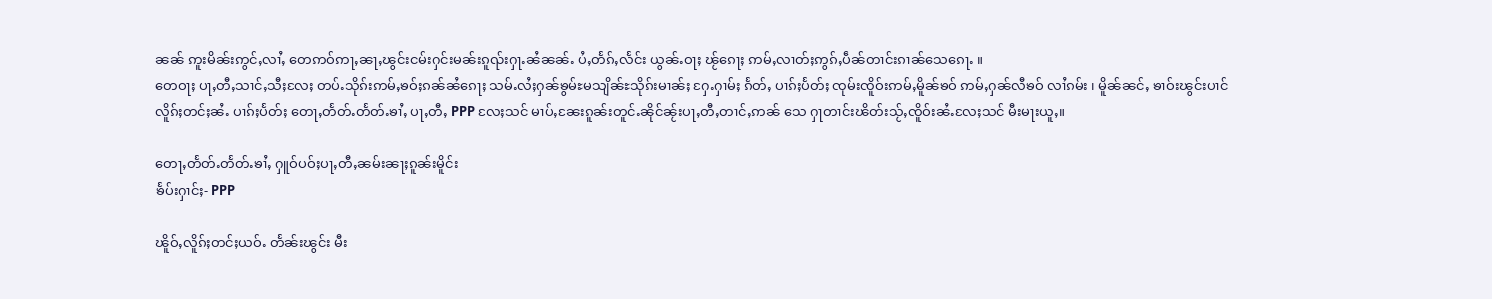ၼၼ် ဢူးမိၼ်းဢွင်ႇလၢႆႇ တေဢဝ်ဢႃႇၼႃႇၽွင်းငမ်းႁင်းမၼ်းၵူၺ်းႁႃႉၼႆၼၼ်ႉ ပႆႇတႅၵ်ႇလႅင်း ယွၼ်ႉဝႃႈ ၽႂ်ၵေႃႈ ဢမ်ႇလၢတ်ႈဢွၵ်ႇပဵၼ်တၢင်းၵၢၼ်သေၵေႃႉ ။
တေဝႃႈ ပႃႇတီႇသၢင်ႇသီႈလႄႈ တပ်ႉသိုၵ်းဢမ်ႇၶဝ်ႈၵၼ်ၼႆၵေႃႈ သမ်ႉလႆႈႁၼ်ၶွမ်ႊမသျိၼ်ႊသိုၵ်းမၢၼ်ႈ ႁႄႉႁၢမ်ႈ ၵႅတ်ႇ ပၢၵ်ႈပႅတ်ႈ ၸုမ်းၸိူဝ်းဢမ်ႇမိူၼ်ၶဝ် ဢမ်ႇႁၼ်လီၶဝ် လၢႆၵမ်း ၊ မိူၼ်ၼင်ႇ ၶၢဝ်းၽွင်းပၢင်လိူၵ်ႈတင်ႈၼႆႉ ပၢၵ်ႈပႅတ်ႈ တေႃႇတႅတ်ႉတႅတ်ႉၶၢႆႇ ပႃႇတီႇ PPP လႄႈသင် မၢပ်ႇၼႄးၵူၼ်းတူင်ႉၼိုင်ၼႂ်းပႃႇတီႇတၢင်ႇဢၼ် သေ ႁႃတၢင်းၽိတ်းသႂ်ႇၸိူဝ်းၼႆႉလႄႈသင် မီးမႃးယူႇ။

တေႃႇတႅတ်ႉတႅတ်ႉၶၢႆႇ ႁူဝ်ပဝ်ႈပႃႇတီႇၼမ်းၼႃႈၵူၼ်းမိူင်း
ၶႅပ်းႁၢင်ႈ- PPP

ၽိူဝ်ႇလိူၵ်ႈတင်ႈယဝ်ႉ တႅၼ်းၽွင်း မီး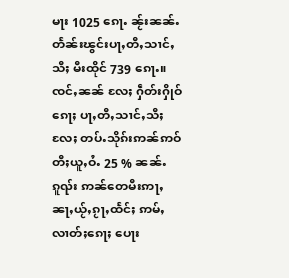မႃး 1025 ၵေႃႉ ၼႂ်းၼၼ်ႉ တႅၼ်းၽွင်းပႃႇတီႇသၢင်ႇသီႈ မီးထိုင် 739 ၵေႃႉ။ ၸင်ႇၼၼ် လႄႈ ႁဵတ်းႁိုဝ်ၵေႃႈ ပႃႇတီႇသၢင်ႇသီႈလႄႈ တပ်ႉသိုၵ်းဢၼ်ဢဝ် တီႈယူႇဝႆႉ 25 % ၼၼ်ႉၵူၺ်း ဢၼ်တေမီးဢႃႇၼႃႇယႂ်ႇၵႂႃႇထႅင်ႈ ဢမ်ႇလၢတ်ႈၵေႃႈ ပေႃး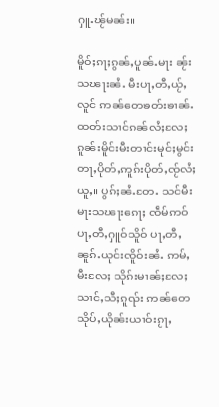ႁူႉၽႂ်မၼ်း။

မိူဝ်ႈၵႃႈၵွၼ်ႇပူၼ်ႉမႃး ၼႂ်းသၽႃးၼႆႉ မီးပႃႇတီႇယႂ်ႇလူင် ဢၼ်တေၶတ်းၶၢၼ်ႉ ထတ်းသၢင်ၵၼ်လႆႈလႄႈ ၵူၼ်းမိူင်းမီးတၢင်းမုင်ႈမွင်း တႃႇပိုတ်ႇဢူၵ်းပိုတ်ႇၸႂ်လႆႈယူႇ။ ပွၵ်ႈၼႆႉတႄႉ သင်မီးမႃးသၽႃးၵေႃႈ ၸဵမ်ဢဝ် ပႃႇတီႇႁူဝ်သိူဝ် ပႃႇတီႇၼူၵ်ႉယုင်းၸိူဝ်းၼႆႉ ဢမ်ႇမီးလႄႈ သိုၵ်းမၢၼ်ႈလႄႈသၢင်ႇသီႈၵူၺ်း ဢၼ်တေသိုပ်ႇယိုၼ်းယၢဝ်းၵႂႃႇ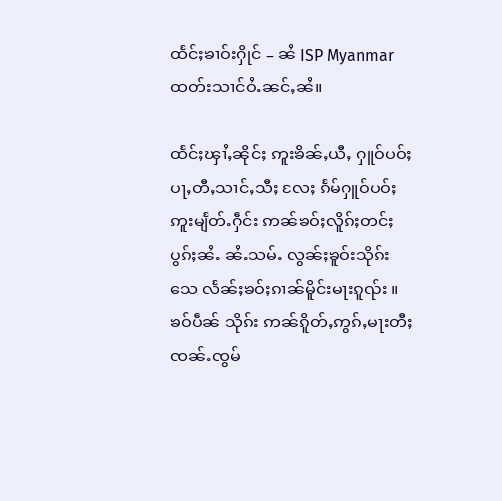ထႅင်ႈၶၢဝ်းႁိုင် – ၼႆ ISP Myanmar ထတ်းသၢင်ဝႆႉၼင်ႇၼႆ။

ထႅင်ႈၾၢႆႇၼိုင်ႈ ဢူးၶိၼ်ႇယီႇ ႁူဝ်ပဝ်ႈ ပႃႇတီႇသၢင်ႇသီႈ လႄႈ ၵႅမ်ႁူဝ်ပဝ်ႈ ဢူးမျႅတ်ႉႁဵင်း ဢၼ်ၶဝ်ႈလိူၵ်ႈတင်ႈ ပွၵ်ႈၼႆႉ ၼႆႉသမ်ႉ လွၼ်ႈၶူဝ်းသိုၵ်းသေ လႅၼ်ႈၶဝ်ႈၵၢၼ်မိူင်းမႃးၵူၺ်း ။ ၶဝ်ပဵၼ် သိုၵ်း ဢၼ်ၵိူတ်ႇဢွၵ်ႇမႃးတီႈ ၸၼ်ႉၸွမ်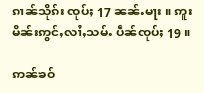ၵၢၼ်သိုၵ်း ၸုပ်ႈ 17 ၼၼ်ႉမႃး ။ ဢူးမိၼ်းဢွင်ႇလၢႆႇသမ်ႉ ပဵၼ်ၸုပ်ႈ 19 ။

ဢၼ်ၶဝ်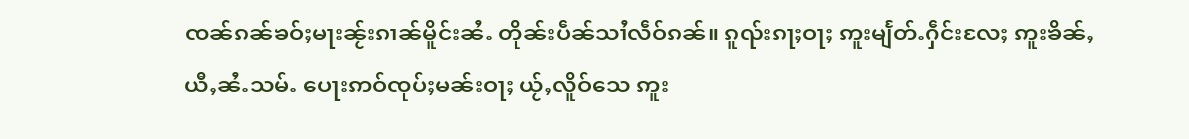ၸၼ်ၵၼ်ၶဝ်ႈမႃးၼႂ်းၵၢၼ်မိူင်းၼႆႉ တိုၼ်းပဵၼ်သၢႆလဵဝ်ၵၼ်။ ၵူၺ်းၵႃႈဝႃႈ ဢူးမျႅတ်ႉႁဵင်းလႄႈ ဢူးၶိၼ်ႇယီႇၼႆႉသမ်ႉ ပေႃးဢဝ်ၸုပ်ႈမၼ်းဝႃႈ ယႂ်ႇလိူဝ်သေ ဢူး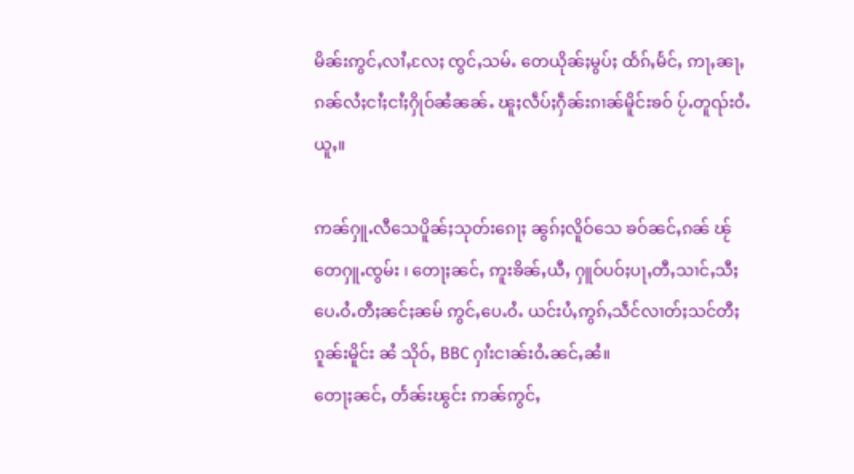မိၼ်းဢွင်ႇလၢႆႇလႄႈ ၸွင်ႇသမ်ႉ တေယိုၼ်ႈမွပ်ႈ ထႅၵ်ႇမႅင်ႇ ဢႃႇၼႃႇၵၼ်လႆႈငၢႆႈငၢႆႈႁိုဝ်ၼႆၼၼ်ႉ ၽူႈလဵပ်ႈႁဵၼ်းၵၢၼ်မိူင်းၶဝ် ပႂ်ႉတူၺ်းဝႆႉယူႇ။

ဢၼ်ႁူႉလီသေပိူၼ်ႈသုတ်းၵေႃႈ ၼွၵ်ႈလိူဝ်သေ ၶဝ်ၼင်ႇၵၼ် ၽႂ်တေႁူႉၸွမ်း ၊ တေႃႈၼင်ႇ ဢူးၶိၼ်ႇယီႇ ႁူဝ်ပဝ်ႈပႃႇတီႇသၢင်ႇသီႈ ပေႉဝႆႉတီႈၼင်ႈၼမ် ဢွင်ႇပေႉဝႆႉ ယင်းပႆႇဢွၵ်ႇသဵင်လၢတ်ႈသင်တီႈၵူၼ်းမိူင်း ၼႆ သိုဝ်ႇ BBC ႁၢႆးငၢၼ်းဝႆႉၼင်ႇၼႆ။
တေႃႈၼင်ႇ တႅၼ်းၽွင်း ဢၼ်ဢွင်ႇ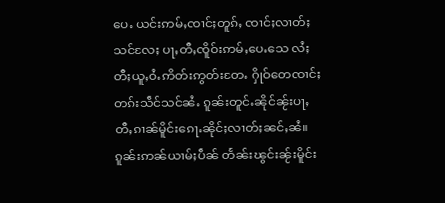ပေႉ ယင်းဢမ်ႇၸၢင်ႈတူၵ်ႇ ၸၢင်ႈလၢတ်ႈသင်လႄႈ ပႃႇတီႇၸိူဝ်းဢမ်ႇပေႉသေ လႆႈတီႈယူႇဝႆႉဢိတ်းဢွတ်းတႄႉ ႁိုဝ်တေၸၢင်ႈတၵ်းသဵင်သင်ၼႆႉ ၵူၼ်းတူင်ႉၼိုင်ၼႂ်းပႃႇတီႇၵၢၼ်မိူင်းၵေႃႉၼိုင်ႈလၢတ်ႈၼင်ႇၼႆ။
ၵူၼ်းဢၼ်ယၢမ်ႈပဵၼ် တႅၼ်းၽွင်းၼႂ်းမိူင်း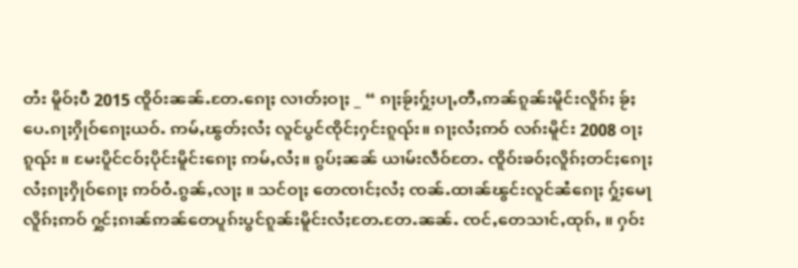တႆး မိူဝ်ႈပီ 2015 ၸိူဝ်းၼၼ်ႉတႄႉၵေႃႈ လၢတ်ႈဝႃႈ _ “ ၵႃႈၶႂ်ႈႁႂ်ႈပႃႇတီႇဢၼ်ၵူၼ်းမိူင်းလိူၵ်ႈ ၶႂ်ႈပေႉၵႃႈႁိုဝ်ၵေႃႈယဝ်ႉ ဢမ်ႇၽွတ်ႈလႆႈ လူင်ပွင်ၸိုင်ႈႁင်းၵူၺ်း။ ၵႃႈလႆႈဢဝ် လၵ်းမိူင်း 2008 ဝႃႈၵူၺ်း ။ မႄးပိူင်ငဝ်ႈပိုင်းမိူင်းၵေႃႈ ဢမ်ႇလႆႈ။ ၵွပ်ႈၼၼ် ယၢမ်းလဵဝ်တႄႉ ၸိူဝ်းၶဝ်ႈလိူၵ်ႈတင်ႈၵေႃႈ လႆႈၵႃႈႁိုဝ်ၵေႃႈ ဢဝ်ဝႆႉၵွၼ်ႇလႃႈ ။ သင်ဝႃႈ တေၸၢင်ႈလႆႈ ၸၼ်ႉထၢၼ်ၽွင်းလူင်ၼႆၵေႃႈ ႁႂ်ႈမေႃလိူၵ်ႈဢဝ် ႁွင်ႈၵၢၼ်ဢၼ်တေပူၵ်းပွင်ၵူၼ်းမိူင်းလႆႈတႄႉတႄႉၼၼ်ႉ ၸင်ႇတေသၢင်ႇထုၵ်ႇ ။ ႁဝ်း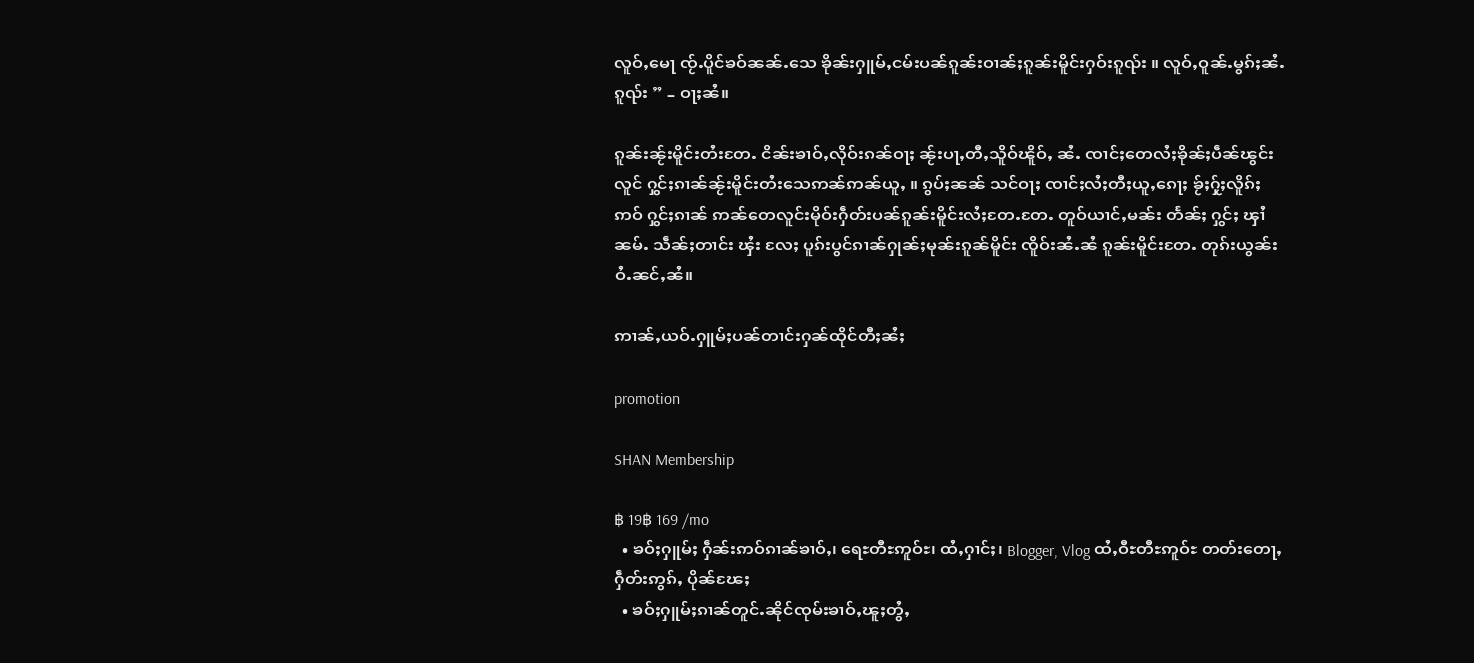လူဝ်ႇမေႃ ၸႂ်ႉပိူင်ၶဝ်ၼၼ်ႉသေ ၶိုၼ်းႁူမ်ႇငမ်းပၼ်ၵူၼ်းဝၢၼ်ႈၵူၼ်းမိူင်းႁဝ်းၵူၺ်း ။ လူဝ်ႇဝူၼ်ႉမွၵ်ႈၼႆႉၵူၺ်း ” – ဝႃႈၼႆ။

ၵူၼ်းၼႂ်းမိူင်းတႆးတႄႉ ငိၼ်းၶၢဝ်ႇလိုဝ်းၵၼ်ဝႃႈ ၼႂ်းပႃႇတီႇသိူဝ်ၽိူဝ်ႇ ၼႆႉ ၸၢင်ႈတေလႆႈၶိုၼ်ႈပဵၼ်ၽွင်းလူင် ႁွင်ႈၵၢၼ်ၼႂ်းမိူင်းတႆးသေဢၼ်ဢၼ်ယူႇ ။ ၵွပ်ႈၼၼ် သင်ဝႃႈ ၸၢင်ႈလႆႈတီႈယူႇၵေႃႈ ၶႂ်ႈႁႂ်ႈလိူၵ်ႈဢဝ် ႁွင်ႈၵၢၼ် ဢၼ်တေလူင်းမိုဝ်းႁဵတ်းပၼ်ၵူၼ်းမိူင်းလႆႈတႄႉတႄႉ တူဝ်ယၢင်ႇမၼ်း တႅၼ်ႈ ႁွင်ႈ ၾၢႆ ၼမ်ႉ သဵၼ်ႈတၢင်း ၾႆး လႄႈ ပူၵ်းပွင်ၵၢၼ်ႁုၼ်ႈမုၼ်းၵူၼ်မိူင်း ၸိူဝ်းၼႆႉၼႆ ၵူၼ်းမိူင်းတႄႉ တုၵ်းယွၼ်းဝႆႉၼင်ႇၼႆ။

ဢၢၼ်ႇယဝ်ႉႁူမ်ႈပၼ်တၢင်းႁၼ်ထိုင်တီႈၼႆႈ

promotion

SHAN Membership

฿ 19฿ 169 /mo
  • ၶဝ်ႈႁူမ်ႈ ႁဵၼ်းဢဝ်ၵၢၼ်ၶၢဝ်ႇ၊ ရေႊတီႊဢူဝ်ႊ၊ ထႆႇႁၢင်ႈ၊ Blogger, Vlog ထႆႇဝီႊတီႊဢူဝ်ႊ တတ်းတေႃႇ ႁဵတ်းဢွၵ်ႇ ပိုၼ်ၽႄႈ
  • ၶဝ်ႈႁူမ်ႈၵၢၼ်တူင်ႉၼိုင်ၸုမ်းၶၢဝ်ႇၽူႈတွႆႇ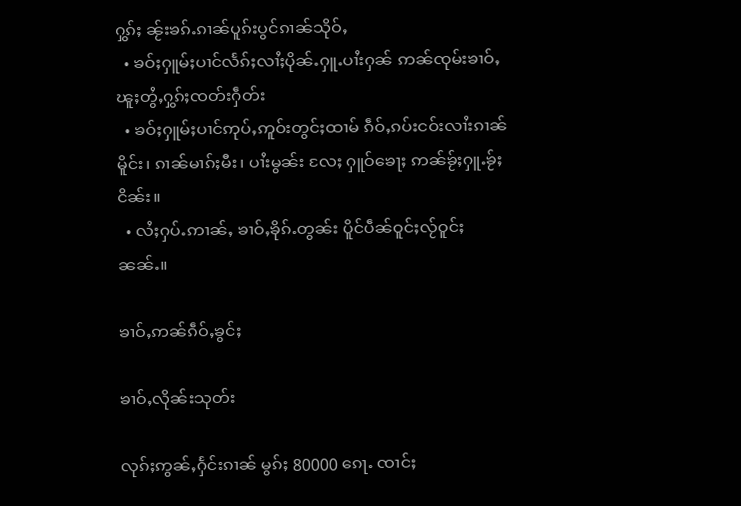ႁွၵ်ႈ ၼႂ်းၶၵ်ႉၵၢၼ်ပူၵ်းပွင်ၵၢၼ်သိုဝ်ႇ
  • ၶဝ်ႈႁူမ်ႈပၢင်လႅၵ်ႈလၢႆႈပိုၼ်ႉႁူႉပၢႆးႁၼ် ဢၼ်ၸုမ်းၶၢဝ်ႇၽူႈတွႆႇႁွၵ်ႈၸတ်းႁဵတ်း
  • ၶဝ်ႈႁူမ်ႈပၢင်ဢုပ်ႇဢူဝ်းတွင်ႈထၢမ် ၵဵဝ်ႇၵပ်းငဝ်းလၢႆးၵၢၼ်မိူင်း၊ ၵၢၼ်မၢၵ်ႈမီး၊ ပၢႆးမွၼ်း လႄႈ ႁူဝ်ၶေႃႈ ဢၼ်ၶႂ်ႈႁူႉၶႂ်ႈငိၼ်း။
  • လႆႈႁပ်ႉဢၢၼ်ႇ ၶၢဝ်ႇၶိုၵ်ႉတွၼ်း ပိူင်ပဵၼ်ဝူင်ႈလႂ်ဝူင်ႈ ၼၼ်ႉ။

ၶၢဝ်ႇဢၼ်ၵဵဝ်ႇၶွင်ႈ

ၶၢဝ်ႇလိုၼ်းသုတ်း

လုၵ်ႈဢွၼ်ႇႁႅင်းၵၢၼ် မွၵ်ႈ 80000 ၵေႃႉ ၸၢင်ႈ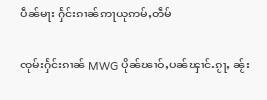ပဵၼ်မႃး ႁႅင်းၵၢၼ်ဢႃယုဢမ်ႇတဵမ်

ၸုမ်းႁႅင်းၵၢၼ် MWG ပိုၼ်ၽၢဝ်ႇပၼ်ၾၢင်ႉၵႂႃႇ ၼႂ်း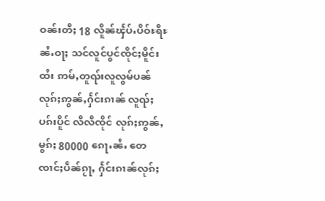ဝၼ်းတီႈ 18 လိူၼ်ၾႅပ်ႉပိဝ်ႊရီႊၼႆႉဝႃႈ သင်လူင်ပွင်ၸိုင်ႈမိူင်းထႆး ဢမ်ႇတူၺ်းလူလွမ်ပၼ်လုၵ်ႈဢွၼ်ႇႁႅင်းၵၢၼ် လူၺ်ႈပၵ်းပိူင် လီလီၸိုင် လုၵ်ႈဢွၼ်ႇ မွၵ်ႈ 80000 ၵေႃႉၼႆႉ တေၸၢင်ႈပဵၼ်ၵႂႃႇ ႁႅင်းၵၢၼ်လုၵ်ႈ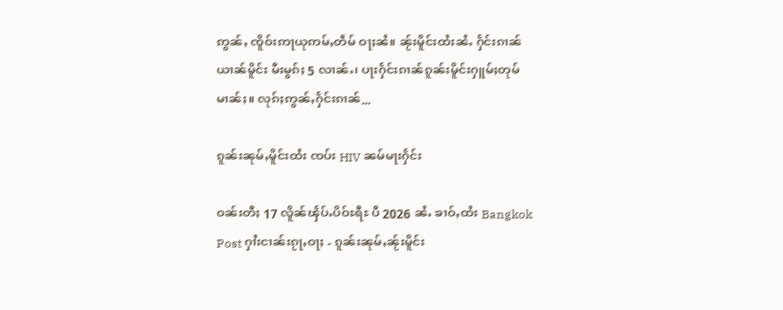ဢွၼ်ႇ ၸိူဝ်းဢႃယုဢမ်ႇတဵမ် ဝႃႈၼႆ။ ၼႂ်းမိူင်းထႆးၼႆႉ ႁႅင်းၵၢၼ်ယၢၼ်မိူင်း မီးမွၵ်ႈ 5 လၢၼ်ႉ၊ ပႃးႁႅင်းၵၢၼ်ၵူၼ်းမိူင်းႁူမ်ႈတုမ်မၢၼ်ႈ။ လုၵ်ႈဢွၼ်ႇႁႅင်းၵၢၼ်...

ၵူၼ်းၼုမ်ႇမိူင်းထႆး ၸပ်း HIV ၼမ်မႃးႁႅင်း

ဝၼ်းတီႈ 17 လိူၼ်ၾႅပ်ႉပိဝ်ႊရီႊ ပီ 2026 ၼႆႉ ၶၢဝ်ႇထႆး Bangkok Post ႁၢႆးငၢၼ်းၵႂႃႇဝႃႈ - ၵူၼ်းၼုမ်ႇၼႂ်းမိူင်း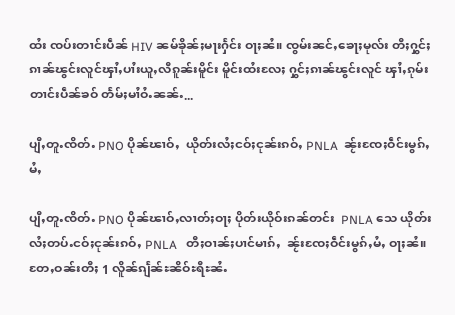ထႆး ၸပ်းတၢင်းပဵၼ် HIV ၼမ်ၶိုၼ်ႈမႃးႁႅင်း ဝႃႈၼႆ။ ၸွမ်းၼင်ႇၶေႃႈမုလ်း တီႈႁွင်ႈၵၢၼ်ၽွင်းလူင်ၾၢႆႇပၢႆးယူႇလီၵူၼ်းမိူင်း မိူင်းထႆးလႄႈ ႁွင်ႈၵၢၼ်ၽွင်းလူင် ၾၢႆႇၵုမ်းတၢင်းပဵၼ်ၶဝ် တႅမ်ႈမၢႆဝႆႉၼၼ်ႉ...

ပျီႇတူႉၸိတ်ႉ PNO ပိုၼ်ၽၢဝ်ႇ  ယိုတ်းလႆႈငဝ်ႈငုၼ်းၵဝ်ႇ PNLA  ၼႂ်းၸႄႈဝဵင်းမွၵ်ႇမႆႇ

ပျီႇတူႉၸိတ်ႉ PNO ပိုၼ်ၽၢဝ်ႇလၢတ်ႈဝႃႈ ပိုတ်းယိုဝ်းၵၼ်တင်း  PNLA သေ ယိုတ်းလႆႈတပ်ႉငဝ်ႈငုၼ်းၵဝ်ႇ PNLA   တီႈဝၢၼ်ႈပၢင်မၢၵ်ႇ  ၼႂ်းၸႄႈဝဵင်းမွၵ်ႇမႆႇ ဝႃႈၼႆ။ တႄႇဝၼ်းတီႈ 1 လိူၼ်ၵျႅၼ်ႊၼိဝ်ႊရီႊၼႆႉ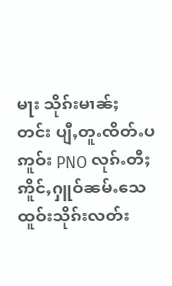မႃး သိုၵ်းမၢၼ်ႈ တင်း ပျီႇတူႉၸိတ်ႉပဢူဝ်း PNO လုၵ်ႉတီႈဢိူင်ႇႁူဝ်ၼမ်ႉသေ ထူဝ်းသိုၵ်းလတ်း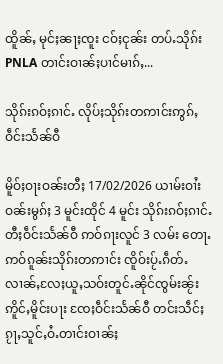ထိူၼ်ႇ မုင်ႈၼႃႈၸူး ငဝ်ႈငုၼ်း တပ်ႉသိုၵ်း PNLA တၢင်းဝၢၼ်ႈပၢင်မၢၵ်ႇ...

သိုၵ်းၵဝ်ႈၵၢင်ႉ လိုပ်ႈသိုၵ်းတဢၢင်းဢွၵ်ႇဝဵင်းသႅၼ်ဝီ

မိူဝ်ႈဝႃးဝၼ်းတီႈ 17/02/2026 ယၢမ်းဝၢႆးဝၼ်းမွၵ်ႈ 3 မူင်းထိုင် 4 မူင်း သိုၵ်းၵဝ်ႈၵၢင်ႉ တီႈဝဵင်းသႅၼ်ဝီ ဢဝ်ၵႃးလူင် 3 လမ်း တေႃႉဢဝ်ၵူၼ်းသိုၵ်းတဢၢင်း ၸိူဝ်းပႂ်ႉၵဵတ်ႉလၢၼ်ႇလႄႈယူႇသဝ်းတူင်ႉၼိုင်ၸွမ်းၼႂ်းဢိူင်ႇမိူင်းပႃး ၸႄႈဝဵင်းသႅၼ်ဝီ တင်းသဵင်ႈ ၵႂႃႇသူင်ႇဝႆႉတၢင်းဝၢၼ်ႈ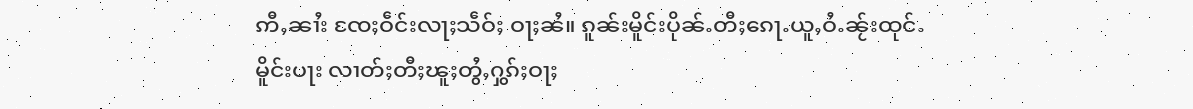ဢီႇၼၢႆး ၸႄႈဝဵင်းလႃႈသဵဝ်ႈ ဝႃႈၼႆ။ ၵူၼ်းမိူင်းပိုၼ်ႉတီႈၵေႃႉယူႇဝႆႉၼႂ်းထုင်ႉမိူင်းပႃး လၢတ်ႈတီႈၽူႈတွႆႇႁွၵ်ႈဝႃႈ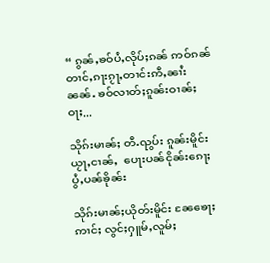“ ၵွၼ်ႇၶဝ်ပႆႇလိုပ်ႈၵၼ် ဢဝ်ၵၼ်တၢင်ႇၵႃးၵႂႃႇတၢင်းဢီႇၼၢႆးၼၼ်ႉ ၶဝ်လၢတ်ႈၵူၼ်းဝၢၼ်ႈဝႃႈ...

သိုၵ်းမၢၼ်ႈ တီႉၺွပ်း ၵူၼ်းမိူင်းယႂႃႇငၢၼ်ႇ  ပေႃးပၼ်ငိုၼ်းၵေႃႈပွႆႇပၼ်ၶိုၼ်း

သိုၵ်းမၢၼ်ႈယိုတ်းမိူင်း ၼႄၶေႃႈဢၢင်ႈ လွင်ႈႁူမ်ႇလူမ်ႈ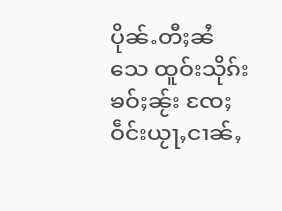ပိုၼ်ႉတီႈၼႆသေ ထူဝ်းသိုၵ်းၶဝ်ႈၼႂ်း ၸႄႈဝဵင်းယႂႃႇငၢၼ်ႇ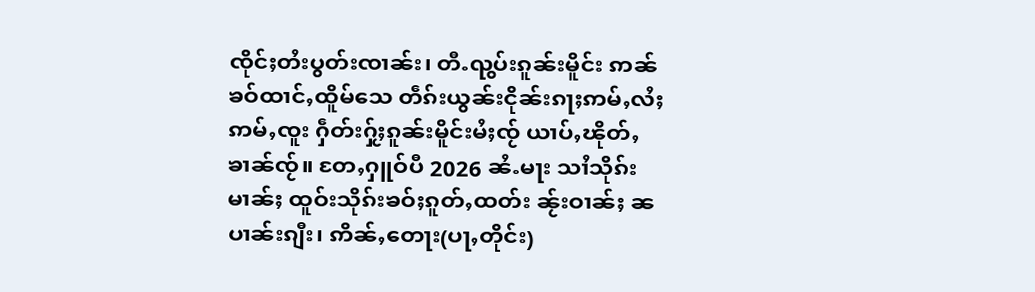ၸိုင်ႈတႆးပွတ်းၸၢၼ်း၊ တီႉၺွပ်းၵူၼ်းမိူင်း ဢၼ်ၶဝ်ထၢင်ႇထိူမ်သေ တဵၵ်းယွၼ်းငိုၼ်းၵႃႈဢမ်ႇလႆႈဢမ်ႇၸူး ႁဵတ်းႁႂ်ႈၵူၼ်းမိူင်းမႆႈၸႂ် ယၢပ်ႇၽိုတ်ႇၶၢၼ်ၸႂ်။ တႄႇႁူဝ်ပီ 2026 ၼႆႉမႃး သၢႆသိုၵ်းမၢၼ်ႈ ထူဝ်းသိုၵ်းၶဝ်ႈၵူတ်ႇထတ်း ၼႂ်းဝၢၼ်ႈ ၼပၢၼ်းၵျီး၊ ဢိၼ်ႇတေႃး(ပႃႇတိုင်း)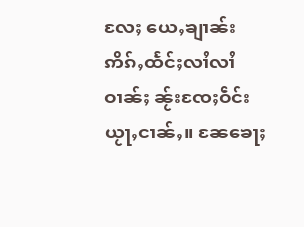လႄႈ ယေႇၶျၢၼ်း ဢိၵ်ႇထႅင်ႈလၢႆလၢႆဝၢၼ်ႈ ၼႂ်းၸႄႈဝဵင်းယႂႃႇငၢၼ်ႇ။ ၼႄၶေႃႈ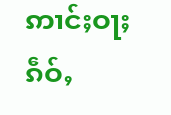ဢၢင်ႈဝႃႈ ၵဵဝ်ႇ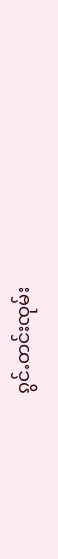ၵွင်ႉတင်းၸုမ်း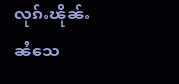လုၵ်ႉၽိုၼ်ႉၼႆသေ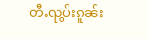တီႉၺွပ်းၵူၼ်း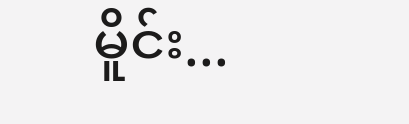မိူင်း...